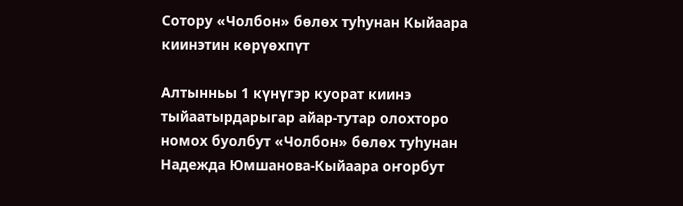Сотору «Чолбон» бөлөх туһунан Кыйаара киинэтин көрүөхпүт

Алтынньы 1 күнүгэр куорат киинэ тыйаатырдарыгар айар-тутар олохторо номох буолбут «Чолбон» бөлөх туһунан Надежда Юмшанова-Кыйаара оҥорбут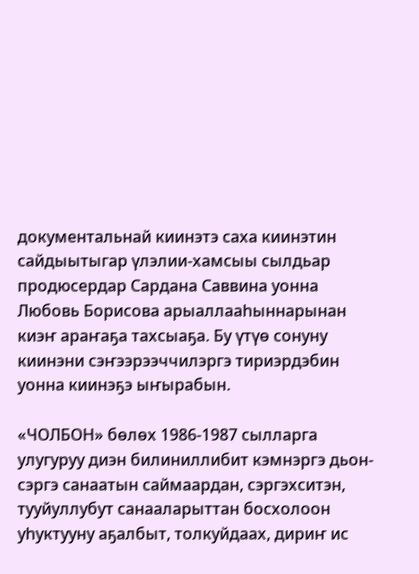документальнай киинэтэ саха киинэтин сайдыытыгар үлэлии-хамсыы сылдьар продюсердар Сардана Саввина уонна Любовь Борисова арыаллааһыннарынан киэҥ араҥаҕа тахсыаҕа. Бу үтүө сонуну киинэни сэҥээрээччилэргэ тириэрдэбин уонна киинэҕэ ыҥырабын.

«ЧОЛБОН» бөлөх 1986-1987 сылларга улугуруу диэн билиниллибит кэмнэргэ дьон-сэргэ санаатын саймаардан, сэргэхситэн, тууйуллубут санааларыттан босхолоон уһуктууну аҕалбыт, толкуйдаах, дириҥ ис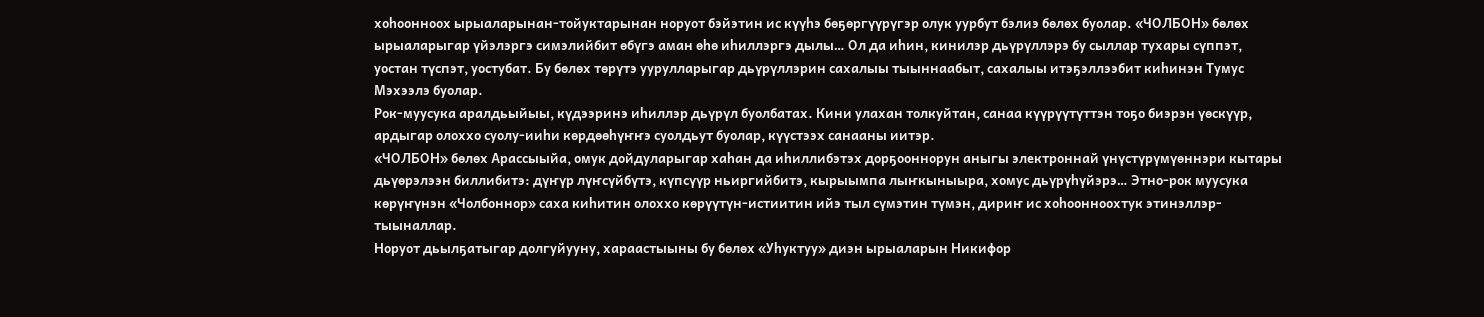хоһоонноох ырыаларынан-тойуктарынан норуот бэйэтин ис күүһэ бөҕөргүүрүгэр олук уурбут бэлиэ бөлөх буолар. «ЧОЛБОН» бөлөх ырыаларыгар үйэлэргэ симэлийбит өбүгэ аман өһө иһиллэргэ дылы… Ол да иһин, кинилэр дьүрүллэрэ бу сыллар тухары сүппэт, уостан түспэт, уостубат. Бу бөлөх төрүтэ уурулларыгар дьүрүллэрин сахалыы тыыннаабыт, сахалыы итэҕэллээбит киһинэн Тумус Мэхээлэ буолар.
Рок-муусука аралдьыйыы, күдээринэ иһиллэр дьүрүл буолбатах. Кини улахан толкуйтан, санаа күүрүүтүттэн тоҕо биэрэн үөскүүр, ардыгар олоххо суолу-ииһи көрдөөһүҥҥэ суолдьут буолар, күүстээх санааны иитэр.
«ЧОЛБОН» бөлөх Арассыыйа, омук дойдуларыгар хаһан да иһиллибэтэх дорҕооннорун аныгы электроннай үнүстүрүмүөннэри кытары дьүөрэлээн биллибитэ: дүҥүр лүҥсүйбүтэ, күпсүүр ньиргийбитэ, кырыымпа лыҥкыныыра, хомус дьүрүһүйэрэ… Этно-рок муусука көрүҥүнэн «Чолбоннор» саха киһитин олоххо көрүүтүн-истиитин ийэ тыл сүмэтин түмэн, дириҥ ис хоһоонноохтук этинэллэр-тыыналлар.
Норуот дьылҕатыгар долгуйууну, хараастыыны бу бөлөх «Уһуктуу» диэн ырыаларын Никифор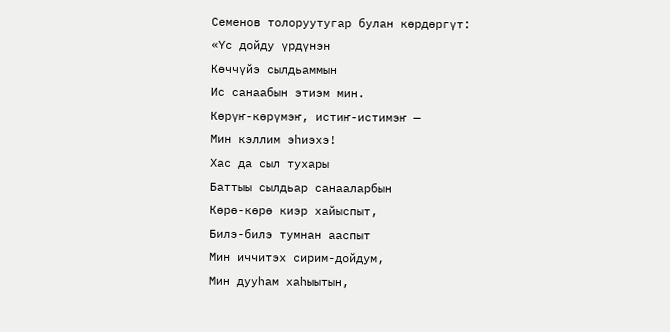Семенов толоруутугар булан көрдөргүт:
«Үс дойду үрдүнэн
Көччүйэ сылдьаммын
Ис санаабын этиэм мин.
Көрүҥ-көрүмэҥ, истиҥ-истимэҥ —
Мин кэллим эһиэхэ!
Хас да сыл тухары
Баттыы сылдьар санааларбын
Көрө-көрө киэр хайыспыт,
Билэ-билэ тумнан ааспыт
Мин иччитэх сирим-дойдум,
Мин дууһам хаһыытын,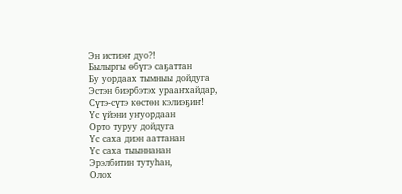Эн истиэҥ дуо?!
Былыргы өбүгэ саҕаттан
Бу уордаах тымныы дойдуга
Эстэн биэрбэтэх урааҥхайдар,
Сүтэ-сүтэ көстөн кэлиэҕиҥ!
Үс үйэни уҥуордаан
Орто туруу дойдуга
Үс саха диэн ааттанан
Үс саха тыыннанан
Эрэлбитин тутуһан,
Олох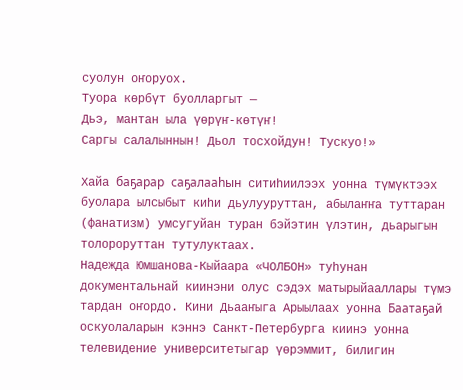суолун оҥоруох.
Туора көрбүт буолларгыт —
Дьэ, мантан ыла үөрүҥ-көтүҥ!
Саргы салалыннын! Дьол тосхойдун! Тускуо!»

Хайа баҕарар саҕалааһын ситиһиилээх уонна түмүктээх буолара ылсыбыт киһи дьулууруттан, абылаҥҥа туттаран (фанатизм) умсугуйан туран бэйэтин үлэтин, дьарыгын толороруттан тутулуктаах.
Надежда Юмшанова-Кыйаара «ЧОЛБОН» туһунан документальнай киинэни олус сэдэх матырыйааллары түмэ тардан оҥордо. Кини Дьааҥыга Арыылаах уонна Баатаҕай оскуолаларын кэннэ Санкт-Петербурга киинэ уонна телевидение университетыгар үөрэммит, билигин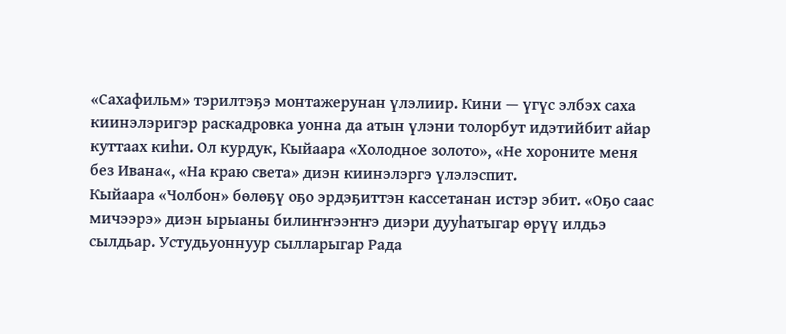«Сахафильм» тэрилтэҕэ монтажерунан үлэлиир. Кини — үгүс элбэх саха киинэлэригэр раскадровка уонна да атын үлэни толорбут идэтийбит айар куттаах киһи. Ол курдук, Кыйаара «Холодное золото», «Не хороните меня без Ивана«, «На краю света» диэн киинэлэргэ үлэлэспит.
Кыйаара «Чолбон» бөлөҕү оҕо эрдэҕиттэн кассетанан истэр эбит. «Оҕо саас мичээрэ» диэн ырыаны билиҥҥээҥҥэ диэри дууһатыгар өрүү илдьэ сылдьар. Устудьуоннуур сылларыгар Рада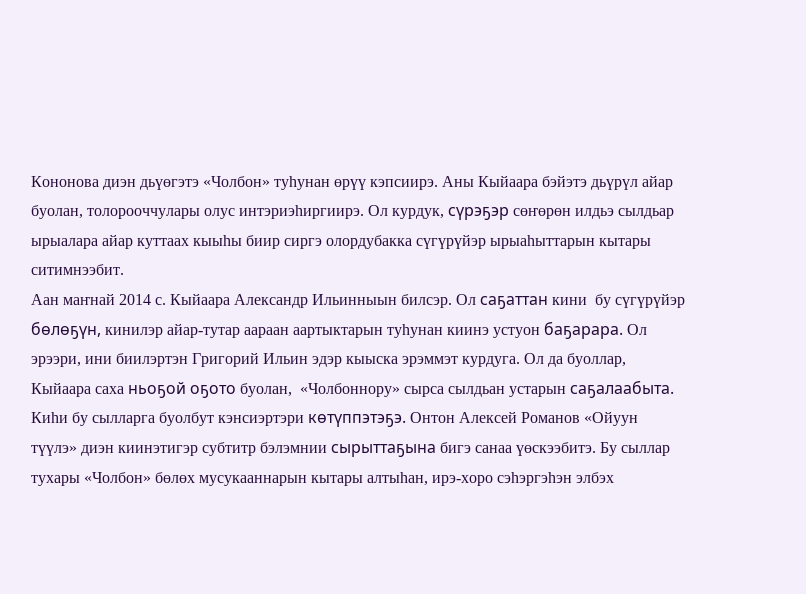Кононова диэн дьүөгэтэ «Чолбон» туһунан өрүү кэпсиирэ. Аны Кыйаара бэйэтэ дьүрүл айар буолан, толорооччулары олус интэриэһиргиирэ. Ол курдук, сүрэҕэр сөҥөрөн илдьэ сылдьар ырыалара айар куттаах кыыһы биир сиргэ олордубакка сүгүрүйэр ырыаһыттарын кытары ситимнээбит.
Аан маҥнай 2014 с. Кыйаара Александр Ильинныын билсэр. Ол саҕаттан кини  бу сүгүрүйэр бөлөҕүн, кинилэр айар-тутар аараан аартыктарын туһунан киинэ устуон баҕарара. Ол эрээри, ини биилэртэн Григорий Ильин эдэр кыыска эрэммэт курдуга. Ол да буоллар, Кыйаара саха ньоҕой оҕото буолан,  «Чолбоннору» сырса сылдьан устарын саҕалаабыта. Киһи бу сылларга буолбут кэнсиэртэри көтүппэтэҕэ. Онтон Алексей Романов «Ойуун түүлэ» диэн киинэтигэр субтитр бэлэмнии сырыттаҕына бигэ санаа үөскээбитэ. Бу сыллар тухары «Чолбон» бөлөх мусукааннарын кытары алтыһан, ирэ-хоро сэһэргэһэн элбэх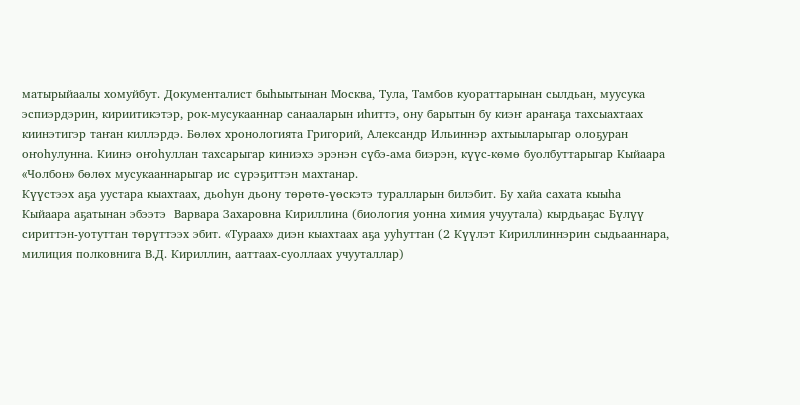матырыйаалы хомуйбут. Документалист быһыытынан Москва, Тула, Тамбов куораттарынан сылдьан, муусука эспиэрдэрин, кириитикэтэр, рок-мусукааннар санааларын иһиттэ, ону барытын бу киэҥ араҥаҕа тахсыахтаах киинэтигэр таҥан киллэрдэ. Бөлөх хронологията Григорий, Александр Ильиннэр ахтыыларыгар олоҕуран оҥоһулунна. Киинэ оҥоһуллан тахсарыгар киниэхэ эрэнэн сүбэ-ама биэрэн, күүс-көмө буолбуттарыгар Кыйаара «Чолбон» бөлөх мусукааннарыгар ис сүрэҕиттэн махтанар.
Күүстээх аҕа уустара кыахтаах, дьоһун дьону төрөтө-үөскэтэ туралларын билэбит. Бу хайа сахата кыыһа Кыйаара аҕатынан эбээтэ  Варвара Захаровна Кириллина (биология уонна химия учуутала) кырдьаҕас Бүлүү сириттэн-уотуттан төрүттээх эбит. «Тураах» диэн кыахтаах аҕа ууһуттан (2 Күүлэт Кириллиннэрин сыдьааннара, милиция полковнига В.Д. Кириллин, ааттаах-суоллаах учууталлар)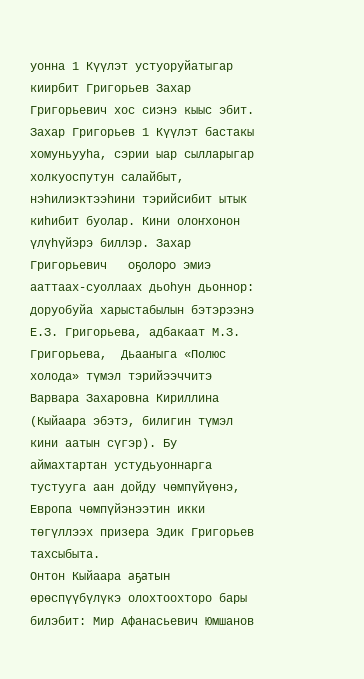уонна 1 Күүлэт устуоруйатыгар киирбит Григорьев Захар Григорьевич хос сиэнэ кыыс эбит.
Захар Григорьев 1 Күүлэт бастакы хомуньууһа, сэрии ыар сылларыгар холкуоспутун салайбыт, нэһилиэктээһини тэрийсибит ытык киһибит буолар. Кини олоҥхонон үлүһүйэрэ биллэр. Захар Григорьевич   оҕолоро эмиэ ааттаах-суоллаах дьоһун дьоннор: доруобуйа харыстабылын бэтэрээнэ Е.З. Григорьева, адбакаат М.З. Григорьева,  Дьааҥыга «Полюс холода» түмэл тэрийээччитэ Варвара Захаровна Кириллина (Кыйаара эбэтэ, билигин түмэл кини аатын сүгэр). Бу аймахтартан устудьуоннарга тустууга аан дойду чөмпүйүөнэ, Европа чөмпүйэнээтин икки төгүллээх призера Эдик Григорьев тахсыбыта.
Онтон Кыйаара аҕатын өрөспүүбүлүкэ олохтоохторо бары билэбит: Мир Афанасьевич Юмшанов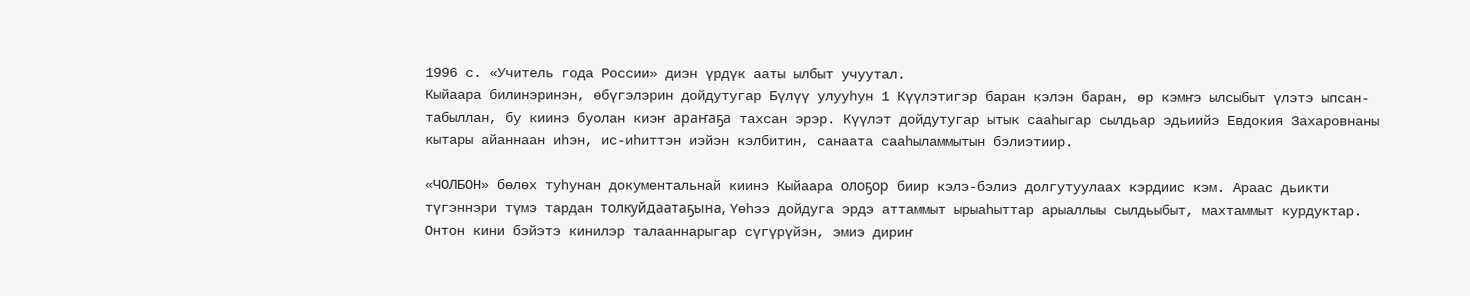1996 с. «Учитель года России» диэн үрдүк ааты ылбыт учуутал.
Кыйаара билинэринэн, өбүгэлэрин дойдутугар Бүлүү улууһун 1 Күүлэтигэр баран кэлэн баран, өр кэмҥэ ылсыбыт үлэтэ ыпсан-табыллан, бу киинэ буолан киэҥ араҥаҕа тахсан эрэр. Күүлэт дойдутугар ытык сааһыгар сылдьар эдьиийэ Евдокия Захаровнаны кытары айаннаан иһэн, ис-иһиттэн иэйэн кэлбитин, санаата сааһыламмытын бэлиэтиир.

«ЧОЛБОН» бөлөх туһунан документальнай киинэ Кыйаара олоҕор биир кэлэ-бэлиэ долгутуулаах кэрдиис кэм. Араас дьикти түгэннэри түмэ тардан толкуйдаатаҕына, Үөһээ дойдуга эрдэ аттаммыт ырыаһыттар арыаллыы сылдьыбыт, махтаммыт курдуктар. Онтон кини бэйэтэ кинилэр талааннарыгар сүгүрүйэн, эмиэ дириҥ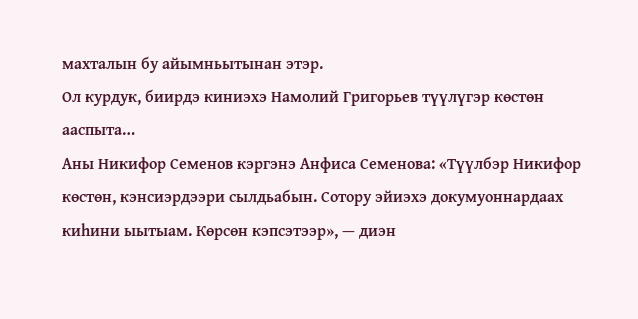махталын бу айымньытынан этэр.
Ол курдук, биирдэ киниэхэ Намолий Григорьев түүлүгэр көстөн ааспыта…
Аны Никифор Семенов кэргэнэ Анфиса Семенова: «Түүлбэр Никифор көстөн, кэнсиэрдээри сылдьабын. Сотору эйиэхэ докумуоннардаах киһини ыытыам. Көрсөн кэпсэтээр», — диэн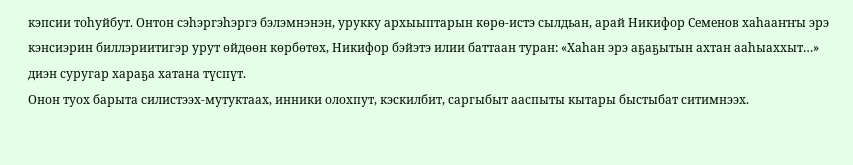кэпсии тоһуйбут. Онтон сэһэргэһэргэ бэлэмнэнэн, урукку архыыптарын көрө-истэ сылдьан, арай Никифор Семенов хаһааҥҥы эрэ кэнсиэрин биллэриитигэр урут өйдөөн көрбөтөх, Никифор бэйэтэ илии баттаан туран: «Хаһан эрэ аҕаҕытын ахтан ааһыаххыт…» диэн суругар хараҕа хатана түспүт.
Онон туох барыта силистээх-мутуктаах, инники олохпут, кэскилбит, саргыбыт ааспыты кытары быстыбат ситимнээх.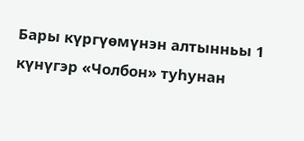Бары күргүөмүнэн алтынньы 1 күнүгэр «Чолбон» туһунан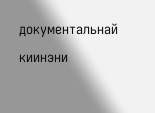документальнай киинэни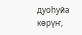дуоһуйа көрүҥ,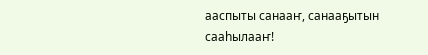ааспыты санааҥ, санааҕытын сааһылааҥ!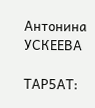Антонина УСКЕЕВА

ТАР5АТ: